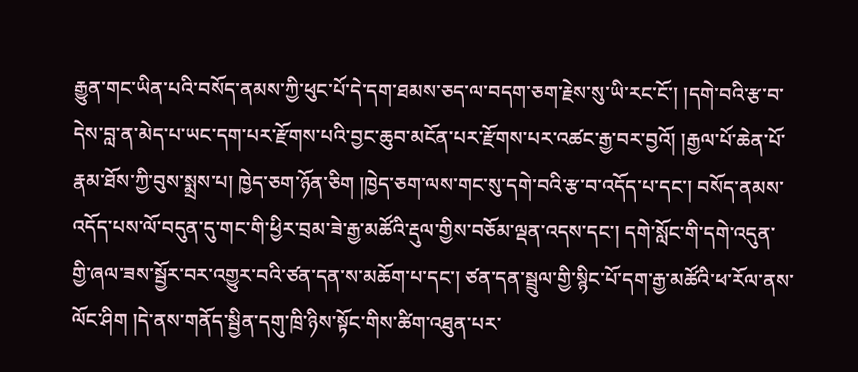རྒྱུན་གང་ཡིན་པའི་བསོད་ནམས་ཀྱི་ཕུང་པོ་དེ་དག་ཐམས་ཅད་ལ་བདག་ཅག་རྗེས་སུ་ཡི་རང་ངོ་། །དགེ་བའི་རྩ་བ་དེས་བླ་ན་མེད་པ་ཡང་དག་པར་རྫོགས་པའི་བྱང་ཆུབ་མངོན་པར་རྫོགས་པར་འཚང་རྒྱ་བར་བྱའོ། །རྒྱལ་པོ་ཆེན་པོ་རྣམ་ཐོས་ཀྱི་བུས་སྨྲས་པ། ཁྱེད་ཅག་ཉོན་ཅིག །ཁྱེད་ཅག་ལས་གང་སུ་དགེ་བའི་རྩ་བ་འདོད་པ་དང་། བསོད་ནམས་འདོད་པས་ལོ་བདུན་དུ་གང་གི་ཕྱིར་བྲམ་ཟེ་རྒྱ་མཚོའི་རྡུལ་གྱིས་བཅོམ་ལྡན་འདས་དང་། དགེ་སློང་གི་དགེ་འདུན་གྱི་ཞལ་ཟས་སྦྱོར་བར་འགྱུར་བའི་ཙན་དན་ས་མཆོག་པ་དང་། ཙན་དན་སྦྲུལ་གྱི་སྙིང་པོ་དག་རྒྱ་མཚོའི་ཕ་རོལ་ནས་ལོང་ཤིག །དེ་ནས་གནོད་སྦྱིན་དགུ་ཁྲི་ཉིས་སྟོང་གིས་ཚིག་འཐུན་པར་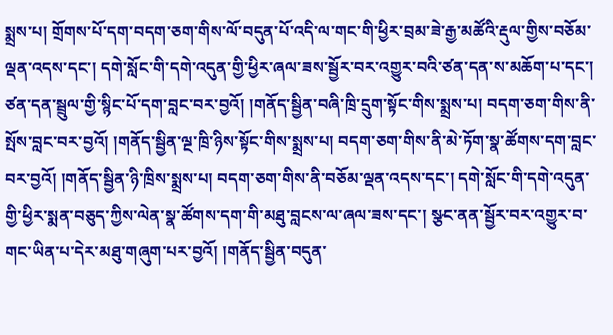སྨྲས་པ། གྲོགས་པོ་དག་བདག་ཅག་གིས་ལོ་བདུན་པོ་འདི་ལ་གང་གི་ཕྱིར་བྲམ་ཟེ་རྒྱ་མཚོའི་རྡུལ་གྱིས་བཅོམ་ལྡན་འདས་དང་། དགེ་སློང་གི་དགེ་འདུན་གྱི་ཕྱིར་ཞལ་ཟས་སྦྱོར་བར་འགྱུར་བའི་ཙན་དན་ས་མཆོག་པ་དང་། ཙན་དན་སྦྲུལ་གྱི་སྙིང་པོ་དག་བླང་བར་བྱའོ། །གནོད་སྦྱིན་བཞི་ཁྲི་དྲུག་སྟོང་གིས་སྨྲས་པ། བདག་ཅག་གིས་ནི་སྤོས་བླང་བར་བྱའོ། །གནོད་སྦྱིན་ལྔ་ཁྲི་ཉིས་སྟོང་གིས་སྨྲས་པ། བདག་ཅག་གིས་ནི་མེ་ཏོག་སྣ་ཚོགས་དག་བླང་བར་བྱའོ། །གནོད་སྦྱིན་ཉི་ཁྲིས་སྨྲས་པ། བདག་ཅག་གིས་ནི་བཅོམ་ལྡན་འདས་དང་། དགེ་སློང་གི་དགེ་འདུན་གྱི་ཕྱིར་སྨན་བཅུད་ཀྱིས་ལེན་སྣ་ཚོགས་དག་གི་མཐུ་བླངས་ལ་ཞལ་ཟས་དང་། སྩང་ནན་སྦྱོར་བར་འགྱུར་བ་གང་ཡིན་པ་དེར་མཐུ་གཞུག་པར་བྱའོ། །གནོད་སྦྱིན་བདུན་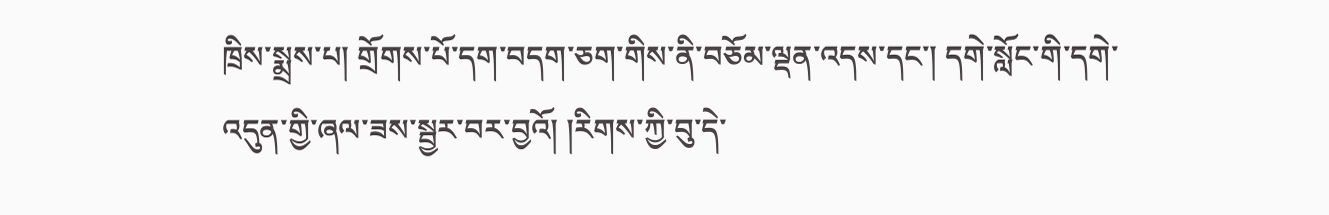ཁྲིས་སྨྲས་པ། གྲོགས་པོ་དག་བདག་ཅག་གིས་ནི་བཅོམ་ལྡན་འདས་དང་། དགེ་སློང་གི་དགེ་འདུན་གྱི་ཞལ་ཟས་སྦྱར་བར་བྱའོ། །རིགས་ཀྱི་བུ་དེ་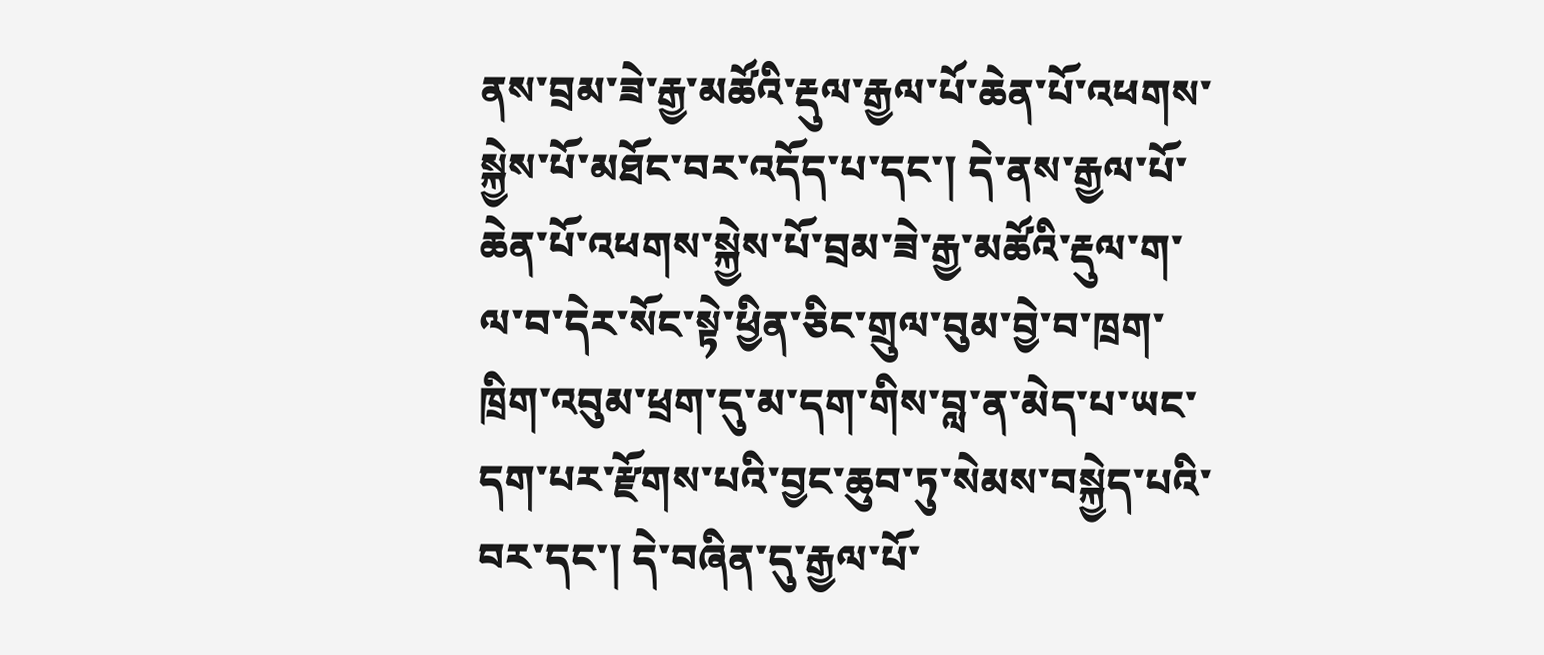ནས་བྲམ་ཟེ་རྒྱ་མཚོའི་རྡུལ་རྒྱལ་པོ་ཆེན་པོ་འཕགས་སྐྱེས་པོ་མཐོང་བར་འདོད་པ་དང་། དེ་ནས་རྒྱལ་པོ་ཆེན་པོ་འཕགས་སྐྱེས་པོ་བྲམ་ཟེ་རྒྱ་མཚོའི་རྡུལ་ག་ལ་བ་དེར་སོང་སྟེ་ཕྱིན་ཅིང་གྲུལ་བུམ་བྱེ་བ་ཁྲག་ཁྲིག་འབུམ་ཕྲག་དུ་མ་དག་གིས་བླ་ན་མེད་པ་ཡང་དག་པར་རྫོགས་པའི་བྱང་ཆུབ་ཏུ་སེམས་བསྐྱེད་པའི་བར་དང་། དེ་བཞིན་དུ་རྒྱལ་པོ་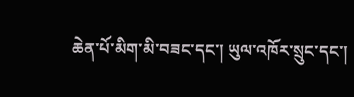ཆེན་པོ་མིག་མི་བཟང་དང་། ཡུལ་འཁོར་སྲུང་དང་།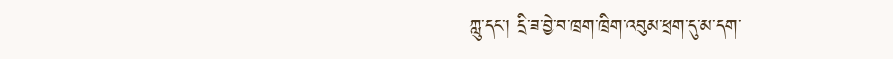ཀླུ་དང་། དྲི་ཟ་བྱེ་བ་ཁྲག་ཁྲིག་འབུམ་ཕྲག་དུ་མ་དག་